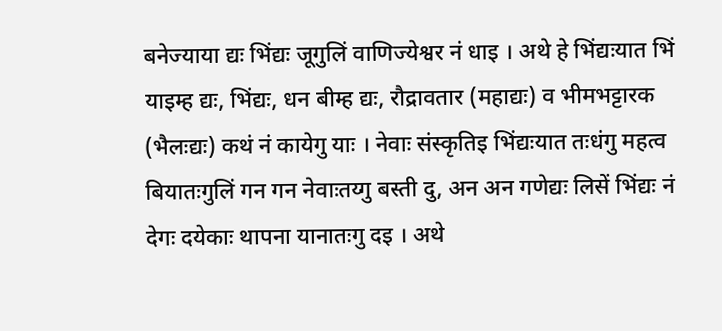बनेज्याया द्यः भिंद्यः जूगुलिं वाणिज्येश्वर नं धाइ । अथे हे भिंद्यःयात भिं याइम्ह द्यः, भिंद्यः, धन बीम्ह द्यः, रौद्रावतार (महाद्यः) व भीमभट्टारक (भैलःद्यः) कथं नं कायेगु याः । नेवाः संस्कृतिइ भिंद्यःयात तःधंगु महत्व बियातःगुलिं गन गन नेवाःतय्गु बस्ती दु, अन अन गणेद्यः लिसें भिंद्यः नं देगः दयेकाः थापना यानातःगु दइ । अथे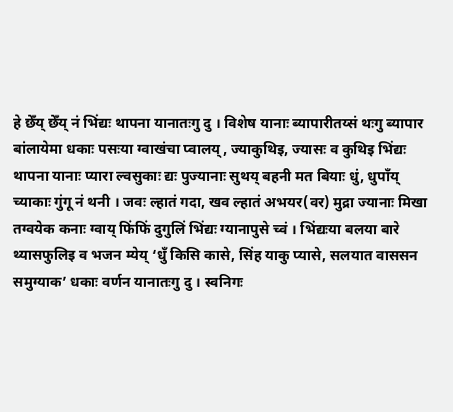हे छेँय् छेँय् नं भिंद्यः थापना यानातःगु दु । विशेष यानाः ब्यापारीतय्सं थःगु ब्यापार बांलायेमा धकाः पसःया ग्वाखंचा प्वालय्, ज्याकुथिइ, ज्यासः व कुथिइ भिंद्यः थापना यानाः प्यारा ल्वसुकाः द्यः पुज्यानाः सुथय् बहनी मत बियाः धुं, धुपाँय् च्याकाः गुंगू नं थनी । जवः ल्हातं गदा, खव ल्हातं अभयर(वर) मुद्रा ज्यानाः मिखा तग्वयेक कनाः ग्वाय् फिंफिं दुगुलिं भिंद्यः ग्यानापुसे च्वं । भिंद्यःया बलया बारे थ्यासफुलिइ व भजन म्येय् ‘धुँ किसि कासे, सिंह याकु प्यासे, सलयात वाससन समुग्याक’ धकाः वर्णन यानातःगु दु । स्वनिगः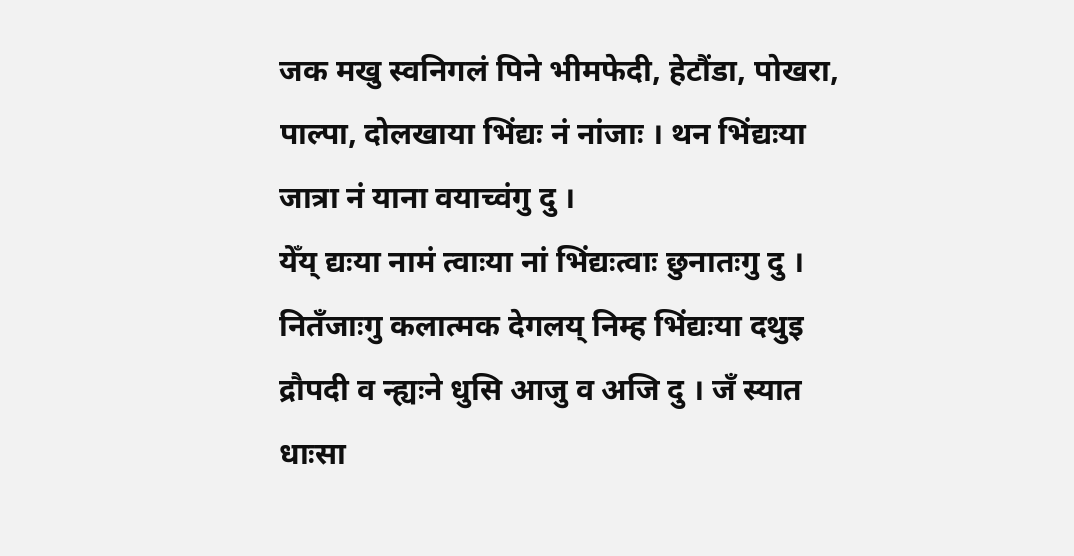जक मखु स्वनिगलं पिने भीमफेदी, हेटौंडा, पोखरा, पाल्पा, दोलखाया भिंद्यः नं नांजाः । थन भिंद्यःया जात्रा नं याना वयाच्वंगु दु ।
येँय् द्यःया नामं त्वाःया नां भिंद्यःत्वाः छुनातःगु दु । नितँजाःगु कलात्मक देगलय् निम्ह भिंद्यःया दथुइ द्रौपदी व न्ह्यःने धुसि आजु व अजि दु । जँ स्यात धाःसा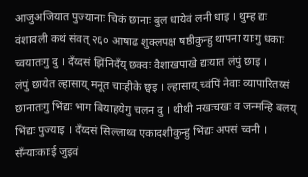आजुअजियात पुज्यानाः चिकं छानाः बुल धायेवं लनी धाइ । थुम्ह द्यः वंशावली कथं संवत् २६० आषाढ शुक्लपक्ष षष्ठीकुन्हु थापना याःगु धकाः च्वयातःगु दु । दँय्दसं झिंनिदँय् छक्वः वैशाखपाखे द्यःयात लंपुं छाइ ।
लंपुं छायेत ल्हासाय् मनूत चाःहीके छ्वइ । ल्हासाय् च्वंपिं नेवाः व्यापारितय्सं छानातःगु भिंद्यः भाग बियाहयेगु चलन दु । थीथी नखःचखः व जन्मन्हि बलय् भिंद्यः पुज्याइ । दँय्दसं सिल्लाथ्व एकादशीकुन्हु भिंद्यः अपसं च्वनी । सँन्याःकाःई जुइवं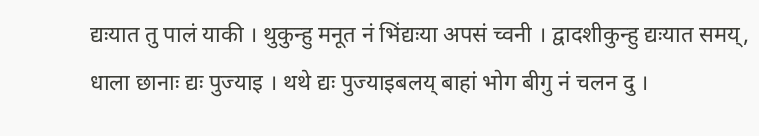द्यःयात तु पालं याकी । थुकुन्हु मनूत नं भिंद्यःया अपसं च्वनी । द्वादशीकुन्हु द्यःयात समय्, धाला छानाः द्यः पुज्याइ । थथे द्यः पुज्याइबलय् बाहां भोग बीगु नं चलन दु ।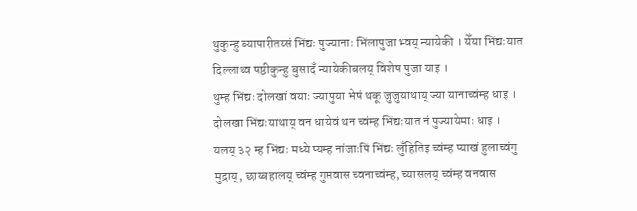थुकुन्हु ब्यापारीतय्सं भिंद्यः पुज्यानाः भिंलापुजा भ्वय् न्यायेकी । येँया भिंद्यःयात दिल्लाथ्व षष्ठीकुन्हु बुसादँ न्यायेकीबलय् विशेष पुजा याइ ।
थुम्ह भिंद्यः दोलखां वयाः ज्यापुया भेषं थकू जुजुयाथाय् ज्या यानाच्वंम्ह धाइ । दोलखा भिंद्यःयाथाय् वन धायेवं थन च्वंम्ह भिंद्यःयात नं पुज्यायेमाः धाइ ।
यलय् ३२ म्ह भिंद्यः मध्ये प्यम्ह नांजाःपिं भिंद्यः लुँहितिइ च्वंम्ह प्याखं हुलाच्वंगु मुद्राय्, छाय्बहालय् च्वंम्ह गुप्तवास च्वनाच्वंम्ह, च्यासलय् च्वंम्ह वनवास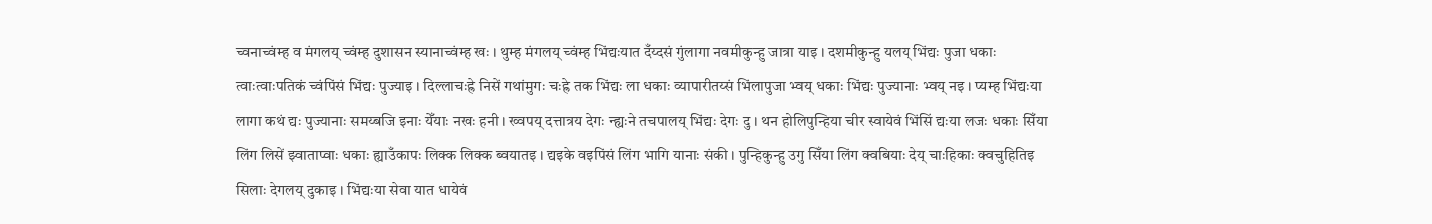च्वनाच्वंम्ह व मंगलय् च्वंम्ह दुशासन स्यानाच्वंम्ह खः । थुम्ह मंगलय् च्वंम्ह भिंद्यःयात दँय्दसं गुंलागा नवमीकुन्हु जात्रा याइ । दशमीकुन्हु यलय् भिंद्यः पुजा धकाः त्वाःत्वाःपतिकं च्वंपिंसं भिंद्यः पुज्याइ । दिल्लाचःह्रे निसें गथांमुगः चःह्रे तक भिंद्यः ला धकाः व्यापारीतय्सं भिंलापुजा भ्वय् धकाः भिंद्यः पुज्यानाः भ्वय् नइ । प्यम्ह भिंद्यःया लागा कथं द्यः पुज्यानाः समय्बजि इनाः येँयाः नखः हनी । ख्वपय् दत्तात्रय देगः न्ह्यःने तचपालय् भिंद्यः देगः दु । थन होलिपुन्हिया चीर स्वायेवं भिंसिं द्यःया लजः धकाः सिँया लिंग लिसें झ्वाताप्वाः धकाः ह्याउँकापः लिक्क लिक्क ब्वयातइ । द्यइके वइपिंसं लिंग भागि यानाः संकी । पुन्हिकुन्हु उगु सिँया लिंग क्वबियाः देय् चाःहिकाः क्वचुहितिइ सिलाः देगलय् दुकाइ । भिंद्यःया सेवा यात धायेवं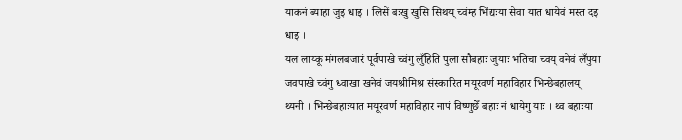याकनं ब्याहा जुइ धाइ । लिसें बःखु खुसि सिथय् च्वंम्ह भिंद्यःया सेवा यात धायेवं मस्त दइ धाइ ।
यल लाय्कू मंगलबजारं पूर्वपाखे च्वंगु लुँहिति पुला सौबहाः जुयाः भतिचा च्वय् वनेवं लँपुया जवपाखे च्वंगु ध्वाखा खनेवं जयश्रीमिश्र संस्कारित मयूरवर्ण महाविहार भिन्छेबहालय् थ्यनी । भिन्छेबहाःयात मयूरवर्ण महाविहार नापं विष्णुछेँ बहाः नं धायेगु याः । थ्व बहाःया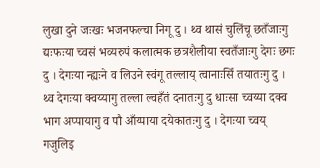लुखा दुने जःखः भजनफल्चा निगू दु । थ्व थासं चुलिंचू छतँजाःगु द्यःफःया च्वसं भव्यरुपं कलात्मक छत्रशैलीया स्वतँजाःगु देगः छगः दु । देगःया न्ह्यःने व लिउने स्वंगू तल्लाय् त्वानाःसिँ तयातःगु दु ।
थ्व देगःया क्वय्यागु तल्ला ल्वहँतं दनातःगु दु धाःसा च्वय्या दक्व भाग अप्पायागु व पौ आँय्पाया दयेकातःगु दु । देगःया च्वय् गजुलिइ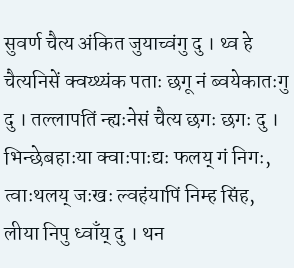सुवर्ण चैत्य अंकित जुयाच्वंगु दु । थ्व हे चैत्यनिसें क्वय्थ्यंक पताः छगू नं ब्वयेकातःगु दु । तल्लापतिं न्ह्यःनेसं चैत्य छगः छगः दु ।
भिन्छेबहाःया क्वाःपाःद्यः फलय् गं निगः, त्वाःथलय् जःखः ल्वहंयापिं निम्ह सिंह, लीया निपु ध्वाँय् दु । थन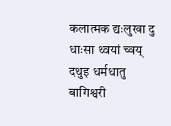कलात्मक द्यःलुखा दु धाःसा थ्वयां च्वय् दथुइ धर्मधातु बागिश्वरी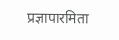प्रज्ञापारमिता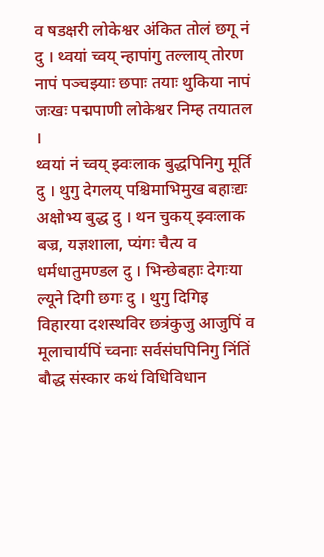व षडक्षरी लोकेश्वर अंकित तोलं छगू नं दु । थ्वयां च्वय् न्हापांगु तल्लाय् तोरण नापं पञ्चझ्याः छपाः तयाः थुकिया नापं जःखः पद्मपाणी लोकेश्वर निम्ह तयातल ।
थ्वयां नं च्वय् झ्वःलाक बुद्धपिनिगु मूर्ति दु । थुगु देगलय् पश्चिमाभिमुख बहाःद्यः अक्षोभ्य बुद्ध दु । थन चुकय् झ्वःलाक बज्र, यज्ञशाला, प्यंगः चैत्य व धर्मधातुमण्डल दु । भिन्छेबहाः देगःया ल्यूने दिगी छगः दु । थुगु दिगिइ विहारया दशस्थविर छत्रंकुजु आजुपिं व मूलाचार्यपिं च्वनाः सर्वसंघपिनिगु निंतिं बौद्ध संस्कार कथं विधिविधान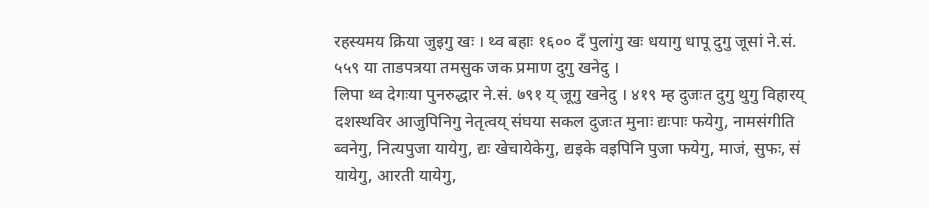रहस्यमय क्रिया जुइगु खः । थ्व बहाः १६०० दँ पुलांगु खः धयागु धापू दुगु जूसां ने.सं. ५५९ या ताडपत्रया तमसुक जक प्रमाण दुगु खनेदु ।
लिपा थ्व देगःया पुनरुद्धार ने.सं. ७९१ य् जूगु खनेदु । ४१९ म्ह दुजःत दुगु थुगु विहारय् दशस्थविर आजुपिनिगु नेतृत्वय् संघया सकल दुजःत मुनाः द्यःपाः फयेगु, नामसंगीति ब्वनेगु, नित्यपुजा यायेगु, द्यः खेचायेकेगु, द्यइके वइपिनि पुजा फयेगु, माजं, सुफः, सं यायेगु, आरती यायेगु,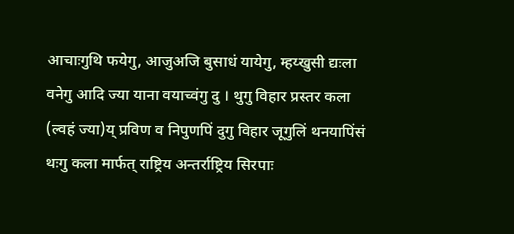आचाःगुथि फयेगु, आजुअजि बुसाधं यायेगु, म्हय्खुसी द्यःला वनेगु आदि ज्या याना वयाच्वंगु दु । थुगु विहार प्रस्तर कला (ल्वहं ज्या)य् प्रविण व निपुणपिं दुगु विहार जूगुलिं थनयापिंसं थःगु कला मार्फत् राष्ट्रिय अन्तर्राष्ट्रिय सिरपाः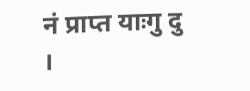नं प्राप्त याःगु दु ।